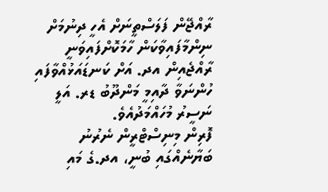ރާއްޖޭން ފަލަސްތީނަށް އެހީ ދިނުމަށް ނިންމާފައިވާކަން ހާމަކޮށްފައިވަނީ ރާއްޖެއިން އދ. އަށް ކަނޑައަޅުއްވާފައި ހުންނަވާ ދާއިމީ މަންދޫބު ޑރ. އަލީ ނަސީރު މުހައްމަދުއެވެ.
ފޮރިން މިނިސްޓްރީން ނެރުނު ބަޔާނެއްގައި ބުނީ، އދ.ގެ މައި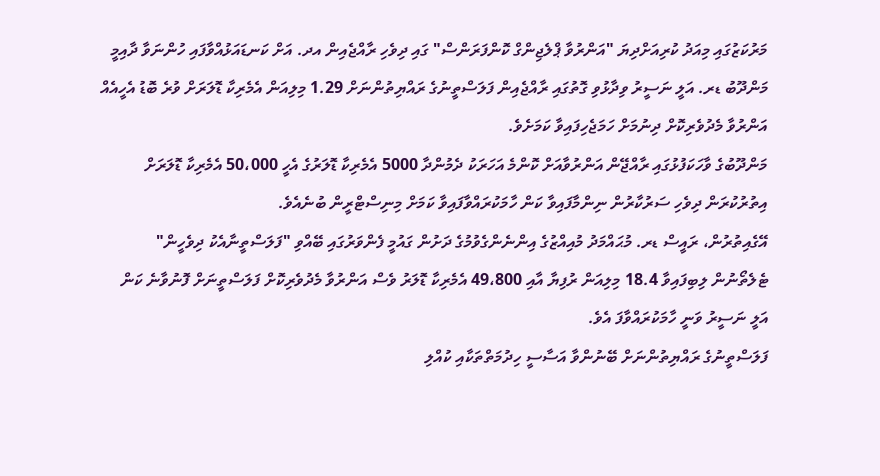މަރުކަޒުގައި މިއަދު ކުރިއަށްދިޔަ "އަންރުވާ ޕްލެޖިންގް ކޮންފަރަންސް" ގައި ދިވެހި ރާއްޖެއިން އދ. އަށް ކަނޑައަޅުއްވާފައި ހުންނަވާ ދާއިމީ މަންދޫބު ޑރ. އަލީ ނަސީރު ވިދާޅުވި ގޮތުގައި ރާއްޖެއިން ފަލަސްތީނުގެ ރައްޔިތުންނަށް 1.29 މިލިއަން އެމެރިކާ ޑޮލަރަށް ވުރެ ބޮޑު އެހީއެއް އަންރުވާ މެދުވެރިކޮށް ދިނުމަށް ހަމަޖެހިފައިވާ ކަމަށެވެ.
މަންދޫބުގެ ވާހަކަފުޅުގައި ރާއްޖޭން އަންރުވާއަށް ކޮންމެ އަހަރަކު ދެމުންދާ 5000 އެމެރިކާ ޑޮލަރުގެ އެހީ 50،000 އެމެރިކާ ޑޮލަރަށް އިތުރުކުރަން ދިވެހި ސަރުކާރުން ނިންމާފައިވާ ކަން ހާމަކުރައްވާފައިވާ ކަމަށް މިނިސްޓްރީން ބުނެއެވެ.
އޭގެއިތުރުން، ރައީސް ޑރ. މުޙައްމަދު މުއިއްޒުގެ އިންނެންގެވުމުގެ ދަށުން ގައުމީ ފެންވަރުގައި ބޭއްވި "ފަލަސްތީނާއެކު ދިވެހީން" ޓެލެތޯނުން ލިބިފައިވާ 18.4 މިލިއަން ރުފިޔާ އާއި 49،800 އެމެރިކާ ޑޮލަރު ވެސް އަންރުވާ މެދުވެރިކޮށް ފަލަސްތީނަށް ފޮނުވާނެ ކަން އަލީ ނަސީރު ވަނީ ހާމަކުރައްވާފަ އެވެ.
ފަލަސްތީނުގެ ރައްޔިތުންނަށް ބޭނުންވާ އަސާސީ ހިދުމަތްތަކާއި ކުއްލި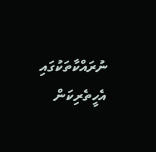ނުރައްކާތަކުގައި އެހީތެރިކަން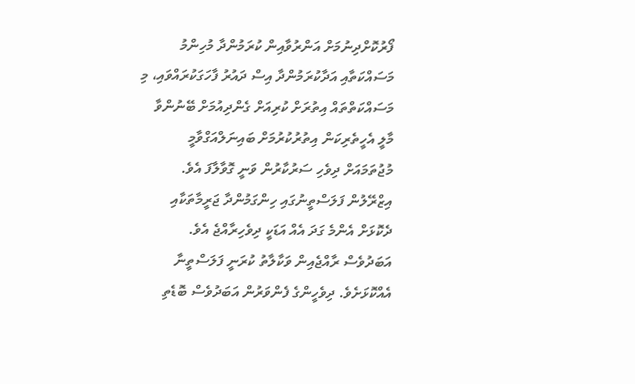ފޯރުކޮށްދިނުމަށް އަންރުވާއިން ކުރަމުންދާ މުހިންމު މަސައްކަތާއި އަދާކުރަމުންދާ އިސް ދައުރު ފާހަގަކުރައްވައި، މި މަސައްކަތްތައް އިތުރަށް ކުރިއަށް ގެންދިއުމަށް ބޭނުންވާ މާލީ އެހީތެރިކަން އިތުރުކުރުމަށް ބައިނަލްއަގްވާމީ މުޖުތަމައަށް ދިވެހި ސަރުކާރުން ވަނީ ގޮވާލާފަ އެވެ.
އިޒްރޭލުން ފަލަސްތީނުގައި ހިންގަމުންދާ ޖަރީމާތަކާއި ދެކޮޅަށް އެންމެ ގަދަ އެއް އަޑަކީ ދިވެހިރާއްޖެ އެވެ. އަބަދުވެސް ރާއްޖެއިން ވަކާލާތު ކުރަނީ ފަލަސްތީނާ އެއްކޮޅަށެވެ. ދިވެހީންގެ ފެންވަރުން އަބަދުވެސް ބޮޑެތި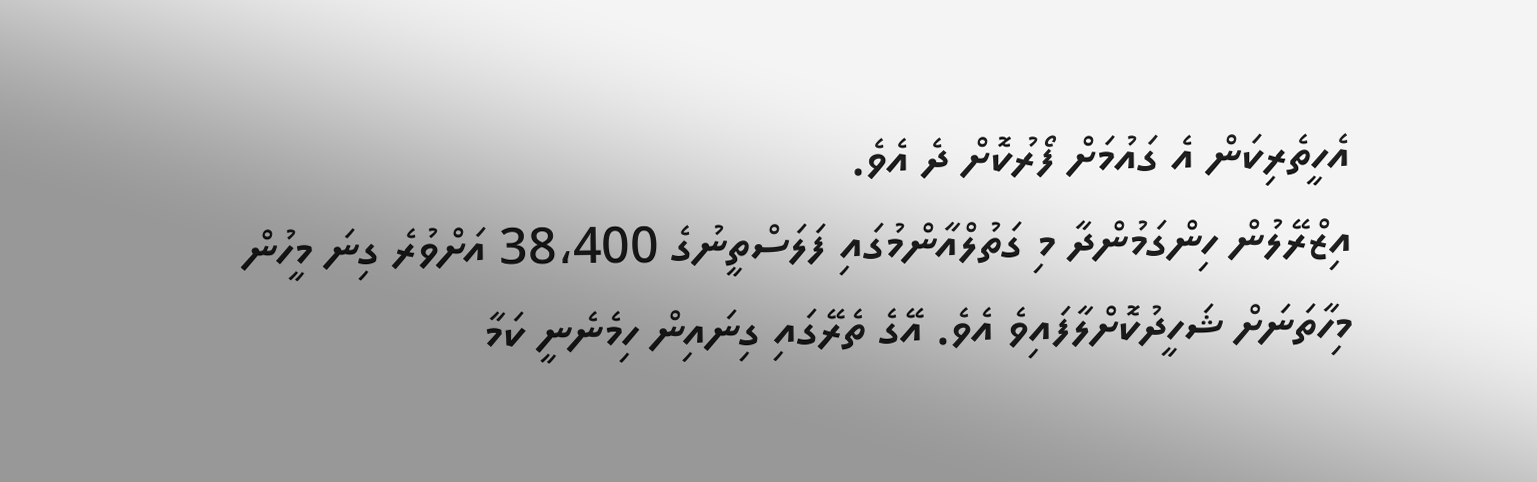އެހީތެރިކަން އެ ގައުމަށް ފޯރުކޮށް ދެ އެވެ.
އިޒްރޭލުން ހިންގަމުންދާ މި ގަތުލްއާންމުގައި ފަލަސްތީނުގެ 38،400 އަށްވުރެ ގިނަ މީހުން މިހާތަނަށް ޝަހީދުކޮށްލާފައިވެ އެވެ. އޭގެ ތެރޭގައި ގިނައިން ހިމެނެނީ ކަމާ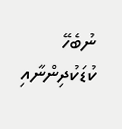ނުބެހޭ ކުޑަކުދިންނާއި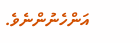އަންހެނުންނެވެ.